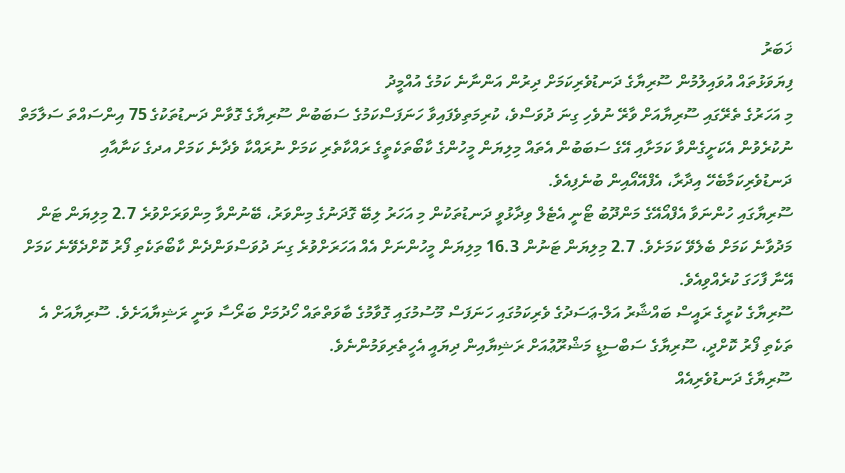ޚަބަރު
ފިޔަވަޅުތައް އުވައިލުމުން ސޫރިޔާގެ ދަނޑުވެރިކަމަށް ދިރުން އަންނާނެ ކަމުގެ އުއްމީދު
މި އަހަރުގެ ތެރޭގައި ސޫރިޔާއަށް ވާރޭ ނުވެހި ގިނަ ދުވަސްވެ، ކުރިމަތިވެފައިވާ ހަނަފަސްކަމުގެ ސަބަބުން ސޫރިޔާގެ ގޮވާން ދަނޑުތަކުގެ 75 އިންސައްތަ ސަލާމަތް ނުކުރެވުން އެކަށީގެންވާ ކަމަށާއި އޭގެ ސަބަބުން އެތައް މިލިޔަން މީހުންގެ ކާބޯތަކެތީގެ ރައްކާތެރި ކަމަށް ނުރައްކާ ވެދާނެ ކަމަށް އދގެ ކަނާއާއި ދަނޑުވެރިކަމާބެހޭ އިދާރާ، އެފްއޭއޯއިން ބުނެފިއެވެ.
ސޫރިޔާގައި ހުންނަވާ އެފްއޯއޭގެ މަންދޫބު ޓޯނީ އެޓެލް ވިދާޅުވީ ދަނޑުތަކުން މި އަހަރު ލިބޭ ގޮދަނުގެ މިންވަރު، ބޭނުންވާ މިންވަރަށްވުރެ 2.7 މިލިޔަން ޓަން މަދުވާނެ ކަމަށް ބެލެވޭ ކަމަށެވެ. 2.7 މިލިޔަން ޓަނުން 16.3 މިލިޔަން މީހުންނަށް އެއް އަހަރަށްވުރެ ގިނަ ދުވަސްވަންދެން ކާބޯތަކެތި ފޯރު ކޮށްދެވޭނެ ކަމަށް އޭނާ ފާހަގަ ކުރެއްވިއެވެ.
ސޫރިޔާގެ ކުރީގެ ރައީސް ބައްޝާރު އަލް-ޢަސަދުގެ ވެރިކަމުގައި ހަނަފަސް މޫސުމުގައި ގޮވާމުގެ ބާވަތްތައް ހޯދުމަށް ބަރޯސާ ވަނީ ރަޝިޔާއަށެވެ. ސޫރިޔާއަށް އެ ތަކެތި ފޯރު ކޮށްދީ، ސޫރިޔާގެ ސަބްސިޑީ މަޝްރޫޢުއަށް ރަޝިޔާއިން ދިޔައީ އެހީތެރިވަމުންނެވެ.
ސޫރިޔާގެ ދަނޑުވެރިއެއް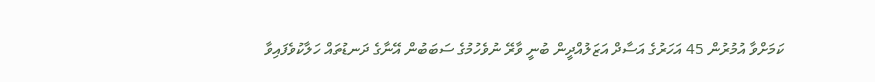ކަމަށްވާ އުމުރުން 45 އަހަރުގެ އަސާދް އަޒަލުއްދީން ބުނީ ވާރޭ ނުވެހުމުގެ ސަބަބުން އޭނާގެ ދަނޑުތައް ހަލާކުވެފައިވާ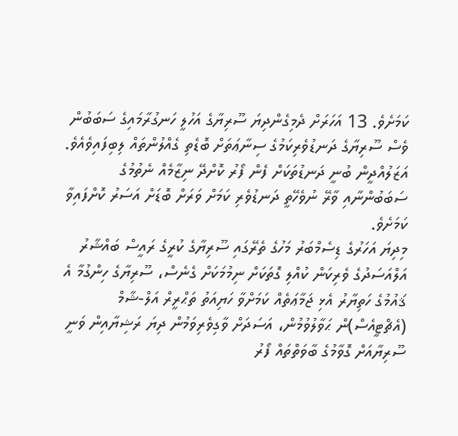ކަމަށެވެ. 13 އަހަރަށް ދެމިގެންދިޔަ ސޫރިޔާގެ އަހުލީ ހަނގުރާމައިގެ ސަބަބުން ވެސް ސޫރިޔާގެ ދަނޑުވެރިކަމުގެ ސިނާޢަތަށް ބޮޑެތި ގެއްލުންތައް ލިބިފައިވެއެވެ. އަޒަލުއްދީން ބުނީ ދަނޑުތަކަށް ފެން ފޯރު ކޮށްދޭ ނިޒާމެއް ނެތުމުގެ ސަބަބުންނާއި ވާރޭ ނުވެހޭތީ ދަނޑުވެރި ކަމަށް ވަރަށް ބޮޑަށް އަސަރު ކޮށްފައިވާ ކަމަށެވެ.
މިދިޔަ އަހަރުގެ ޑިސެމްބަރު މަހުގެ ތެރޭގައި ސޫރިޔާގެ ކުރީގެ ރައީސް ބައްޝާރު އަލްއަސަދުގެ ވެރިކަން ކުއްލި ގޮތަކަށް ނިމުމަކަށް ގެނެސް، ސޫރިޔާގެ ހިންގުމާ އެ ޤައުމުގެ ހަތިޔާރު އެޅި ޖަމާޢަތެއް ކަމަށްވާ ހަޔިއަތު ތަޙްރީރް އަލް-ޝާމް (އެޗްޓީއެސް)ން ޙަވާލުވުމުން، އަސަދަށް ވާގިވެރިވަމުން ދިޔަ ރަޝިޔާއިން ވަނީ ސޫރިޔާއަށް ގޮވާމުގެ ބާވަތްތައް ފޯރު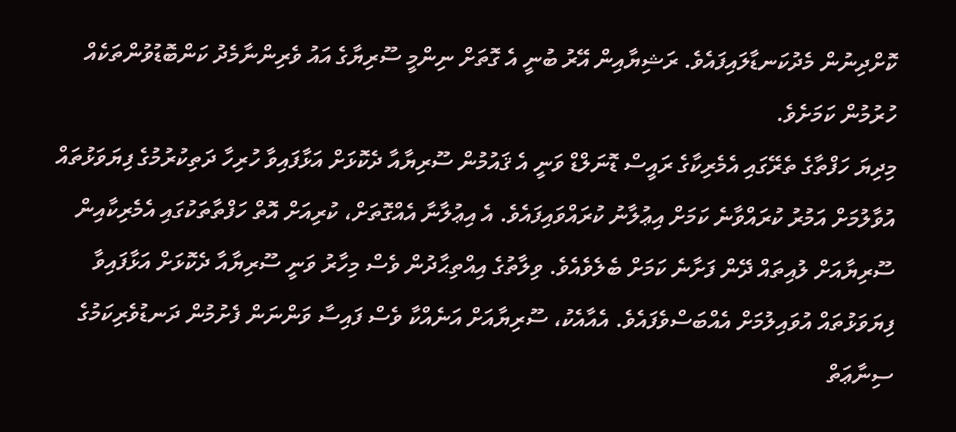ކޮށްދިނުން މެދުކަނޑާލައިފައެވެ. ރަޝިޔާއިން އޭރު ބުނީ އެ ގޮތަށް ނިންމީ ސޫރިޔާގެ އައު ވެރިންނާމެދު ކަންބޮޑުވުންތަކެއް ހުރުމުން ކަމަށެވެ.
މިދިޔަ ހަފްތާގެ ތެރޭގައި އެމެރިކާގެ ރައީސް ޑޮނަލްޑް ވަނީ އެ ޤައުމުން ސޫރިޔާއާ ދެކޮޅަށް އަޅާފައިވާ ހުރިހާ ދަތިކުރުމުގެ ފިޔަވަޅުތައް އުވާލުމަށް އަމުރު ކުރައްވާނެ ކަމަށް އިޢުލާނު ކުރައްވައިފައެވެ. އެ އިޢުލާނާ އެއްގޮތަށް، ކުރިއަށް އޮތް ހަފްތާތަކުގައި އެމެރިކާއިން ސޫރިޔާއަށް ލުއިތައް ދޭން ފަށާނެ ކަމަށް ބެލެވެއެވެ. ވިލާތުގެ އިއްތިޙާދުން ވެސް މިހާރު ވަނީ ސޫރިޔާއާ ދެކޮޅަށް އަޅާފައިވާ ފިޔަވަޅުތައް އުވައިލުމަށް އެއްބަސްވެފައެވެ. އެއާއެކު، ސޫރިޔާއަށް އަނެއްކާ ވެސް ފައިސާ ވަންނަން ފެށުމުން ދަނޑުވެރިކަމުގެ ސިނާޢަތް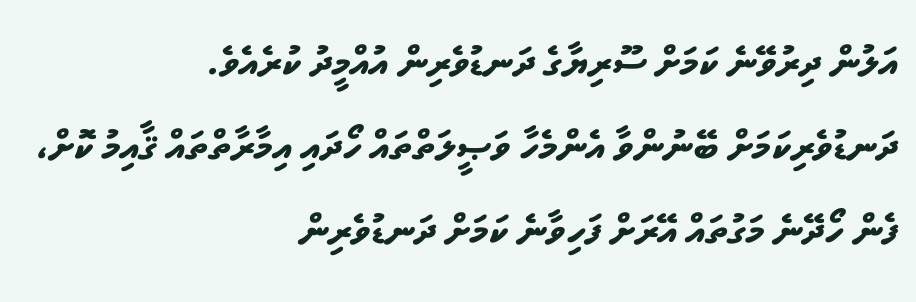އަލުން ދިރުވޭނެ ކަމަށް ސޫރިޔާގެ ދަނޑުވެރިން އުއްމީދު ކުރެއެވެ. ދަނޑުވެރިކަމަށް ބޭނުންވާ އެންމެހާ ވަޞީލަތްތައް ހޯދައި އިމާރާތްތައް ޤާއިމު ކޮށް، ފެން ހޯދޭނެ މަގުތައް އޭރަށް ފަހިވާނެ ކަމަށް ދަނޑުވެރިން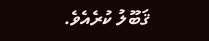ޤަބޫލު ކުރެއެވެ.